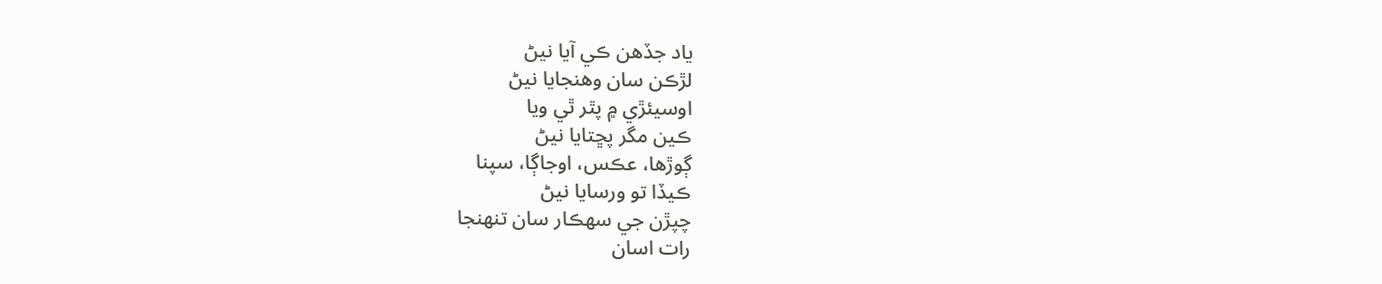ياد جڏهن ڪي آيا نيڻ
لڙڪن سان وهنجايا نيڻ
اوسيئڙي ۾ پٿر ٿي ويا
ڪين مگر پڇتايا نيڻ
ڳوڙها، عڪس، اوجاڳا، سپنا
ڪيڏا تو ورسايا نيڻ
چپڙن جي سهڪار سان تنهنجا
رات اسان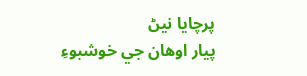پرچايا نيڻ
پيار اوهان جي خوشبوءِ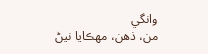وانگي
من، ذهن، مهڪايا نيڻ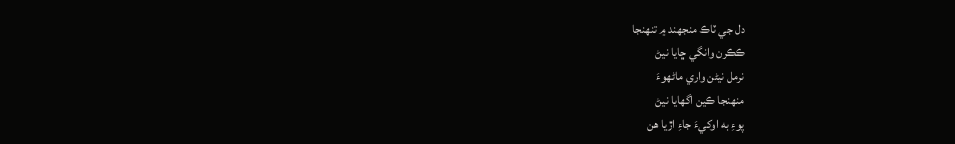دل جي ٽاڪ منجھند ۾ تنهنجا
ڪڪرن وانگي ڇايا نيڻ
نرمل نيڻن واري ماڻهوءَ
منهنجا ڪين اگهايا نيڻ
پوءِ به اوکيءَ جاءِ اڙيا هن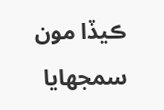ڪيڏا مون سمجھايا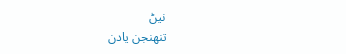نيڻ
تنهنجن يادن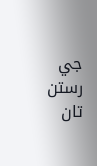جي رستن تان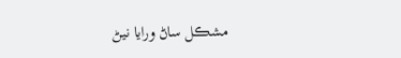مشڪل ساڻ ورايا نيڻ